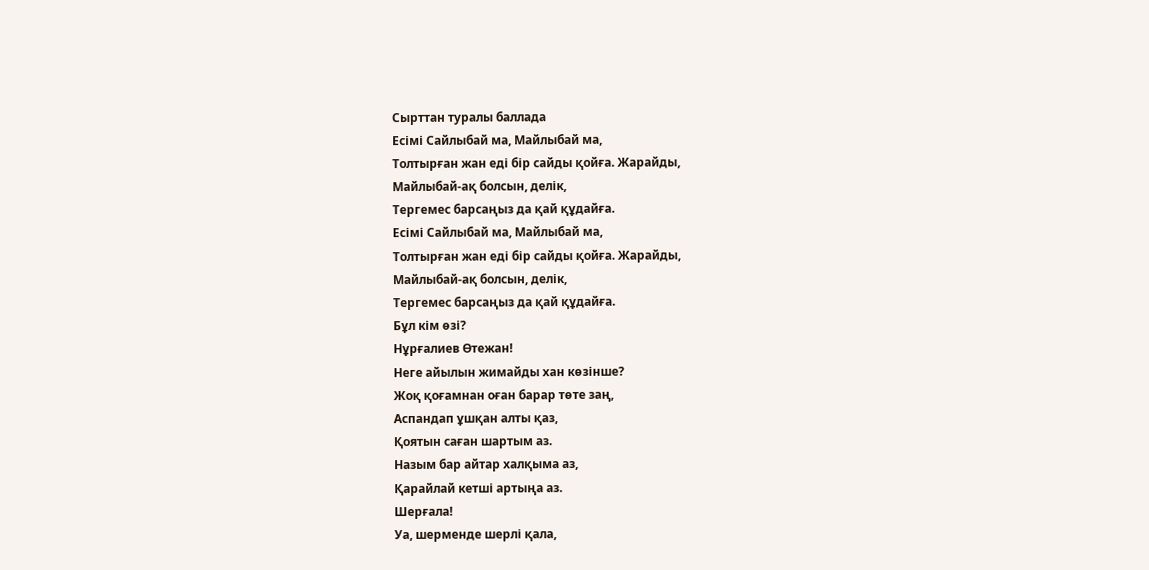Сырттан туралы баллада
Есімі Сайлыбай ма, Майлыбай ма,
Толтырған жан еді бір сайды қойға. Жарайды,
Майлыбай-ақ болсын, делік,
Тергемес барсаңыз да қай құдайға.
Есімі Сайлыбай ма, Майлыбай ма,
Толтырған жан еді бір сайды қойға. Жарайды,
Майлыбай-ақ болсын, делік,
Тергемес барсаңыз да қай құдайға.
Бұл кім өзі?
Нұрғалиев Өтежан!
Неге айылын жимайды хан көзінше?
Жоқ қоғамнан оған барар төте заң,
Аспандап ұшқан алты қаз,
Қоятын саған шартым аз.
Назым бар айтар халқыма аз,
Қарайлай кетші артыңа аз.
Шерғала!
Уа, шерменде шерлі қала,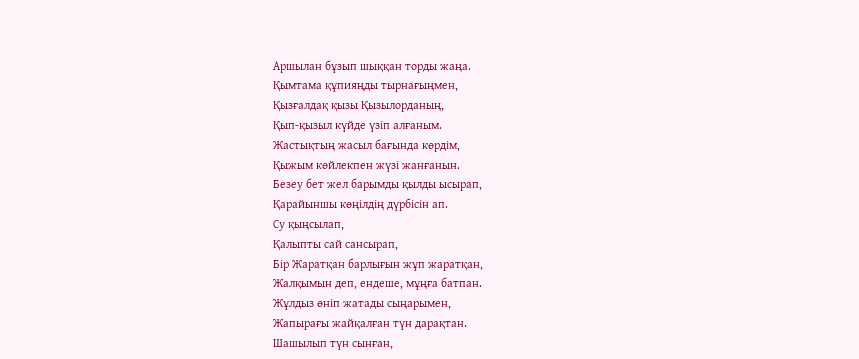Аршылан бұзып шыққан торды жаңа.
Қымтама құпияңды тырнағыңмен,
Қызғалдақ қызы Қызылорданың,
Қып-қызыл күйде үзіп алғаным.
Жастықтың жасыл бағында көрдім,
Қыжым көйлекпен жүзі жанғанын.
Безеу бет жел барымды қылды ысырап,
Қарайыншы көңілдің дүрбісін ап.
Су қыңсылап,
Қалыпты сай сансырап,
Бір Жаратқан барлығын жұп жаратқан,
Жалқымын деп, ендеше, мұңға батпан.
Жұлдыз өніп жатады сыңарымен,
Жапырағы жайқалған түн дарақтан.
Шашылып түн сынған,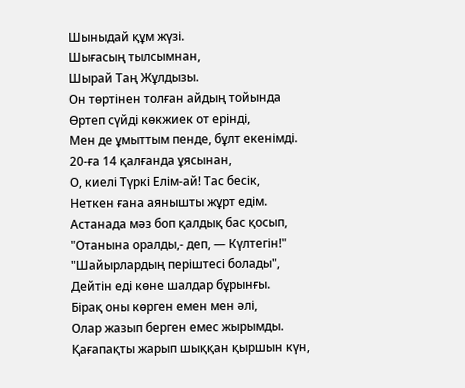Шыныдай құм жүзі.
Шығасың тылсымнан,
Шырай Таң Жұлдызы.
Он төртінен толған айдың тойында
Өртеп сүйді көкжиек от ерінді,
Мен де ұмыттым пенде, бұлт екенімді.
20-ға 14 қалғанда ұясынан,
О, киелі Түркі Елім-ай! Тас бесік,
Неткен ғана аянышты жұрт едім.
Астанада мәз боп қалдық бас қосып,
"Отанына оралды,- деп, — Күлтегін!"
"Шайырлардың періштесі болады",
Дейтін еді көне шалдар бұрынғы.
Бірақ оны көрген емен мен әлі,
Олар жазып берген емес жырымды.
Қағапақты жарып шыққан қыршын күн,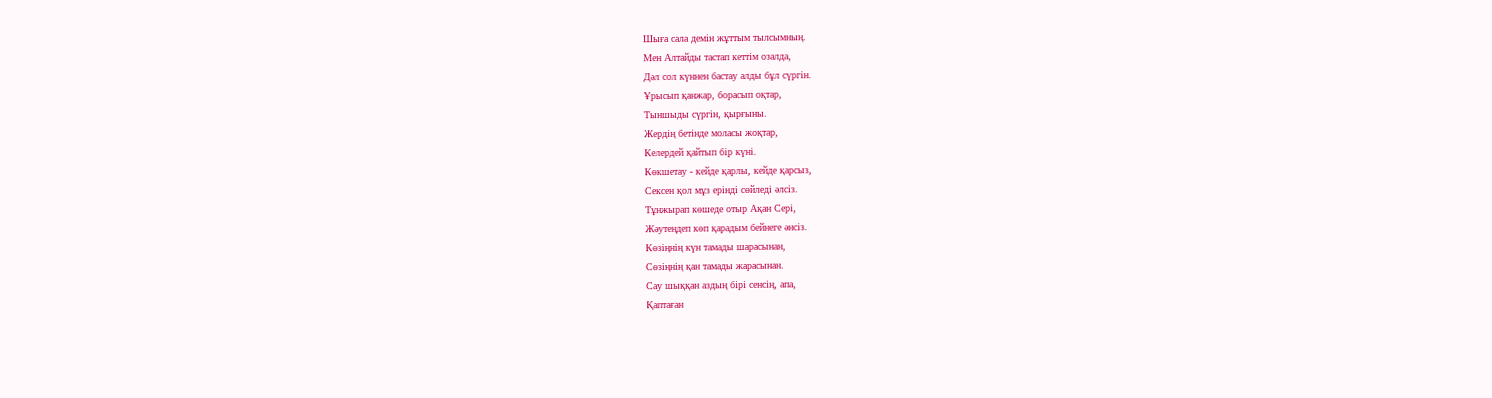Шыға сала демін жұттым тылсымның.
Мен Алтайды тастап кеттім озалда,
Дәл сол күннен бастау алды бұл сүргін.
Ұрысып қанжар, борасып оқтар,
Тыншыды сүргін, қырғыны.
Жердің бетінде моласы жоқтар,
Келердей қайтып бір күні.
Көкшетау - кейде қарлы, кейде қарсыз,
Сексен қол мұз ерінді сөйледі әлсіз.
Тұнжырап көшеде отыр Ақан Сері,
Жәутеңдеп көп қарадым бейнеге әнсіз.
Көзіңнің күн тамады шарасынан,
Сөзіңнің қан тамады жарасынан.
Сау шыққан аздың бірі сенсің, апа,
Қаптаған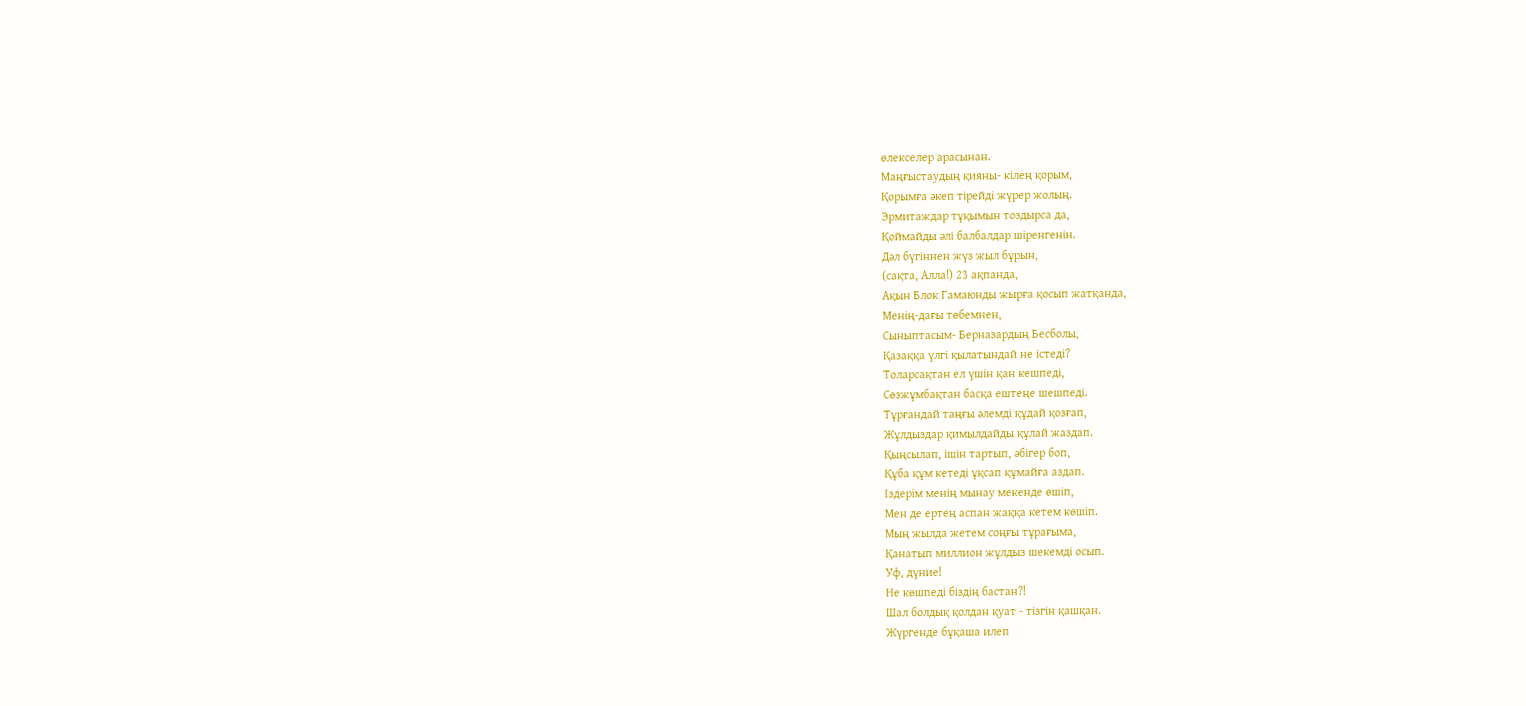өлекселер арасынан.
Маңғыстаудың қияны- кілең қорым,
Қорымға әкеп тірейді жүрер жолың.
Эрмитаждар тұқымын тоздырса да,
Қоймайды әлі балбалдар шіренгенін.
Дәл бүгіннен жүз жыл бұрын,
(сақта, Алла!) 23 ақпанда,
Ақын Блок Гамаюнды жырға қосып жатқанда,
Менің-дағы төбемнен,
Сыныптасым- Берназардың Бесболы,
Қазаққа үлгі қылатындай не істеді?
Толарсақтан ел үшін қан кешпеді,
Сөзжұмбақтан басқа ештеңе шешпеді.
Тұрғандай таңғы әлемді құдай қозғап,
Жұлдыздар қимылдайды құлай жаздап.
Қыңсылап, ішін тартып, әбігер боп,
Құба құм кетеді ұқсап құмайға аздап.
Іздерім менің мынау мекенде өшіп,
Мен де ертең аспан жаққа кетем көшіп.
Мың жылда жетем соңғы тұрағыма,
Қанатып миллион жұлдыз шекемді осып.
Уф, дүние!
Не көшпеді біздің бастан?!
Шал болдық қолдан қуат - тізгін қашқан.
Жүргенде бұқаша илеп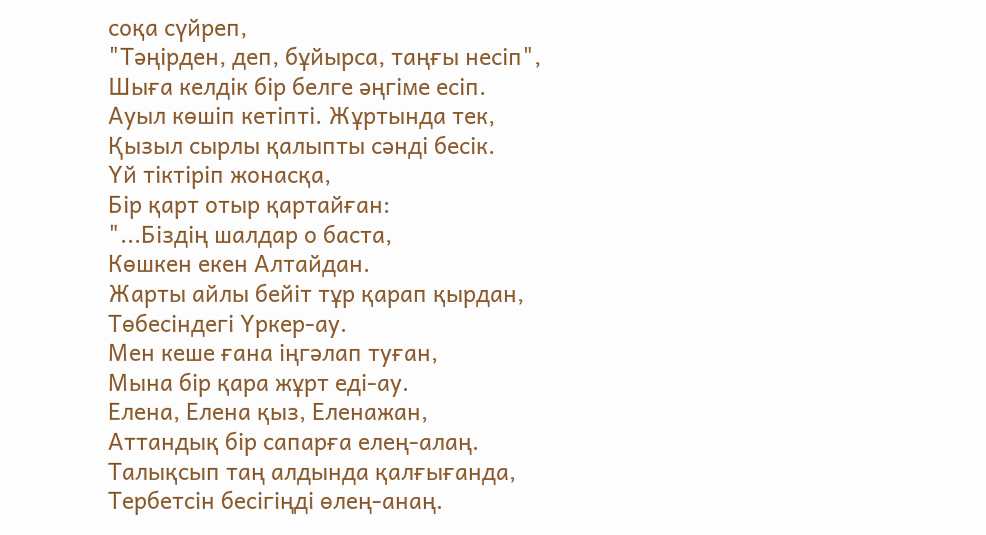соқа сүйреп,
"Тәңірден, деп, бұйырса, таңғы несіп",
Шыға келдік бір белге әңгіме есіп.
Ауыл көшіп кетіпті. Жұртында тек,
Қызыл сырлы қалыпты сәнді бесік.
Үй тіктіріп жонасқа,
Бір қарт отыр қартайған:
"...Біздің шалдар о баста,
Көшкен екен Алтайдан.
Жарты айлы бейіт тұр қарап қырдан,
Төбесіндегі Үркер-ау.
Мен кеше ғана іңгәлап туған,
Мына бір қара жұрт еді-ау.
Елена, Елена қыз, Еленажан,
Аттандық бір сапарға елең-алаң.
Талықсып таң алдында қалғығанда,
Тербетсін бесігіңді өлең-анаң.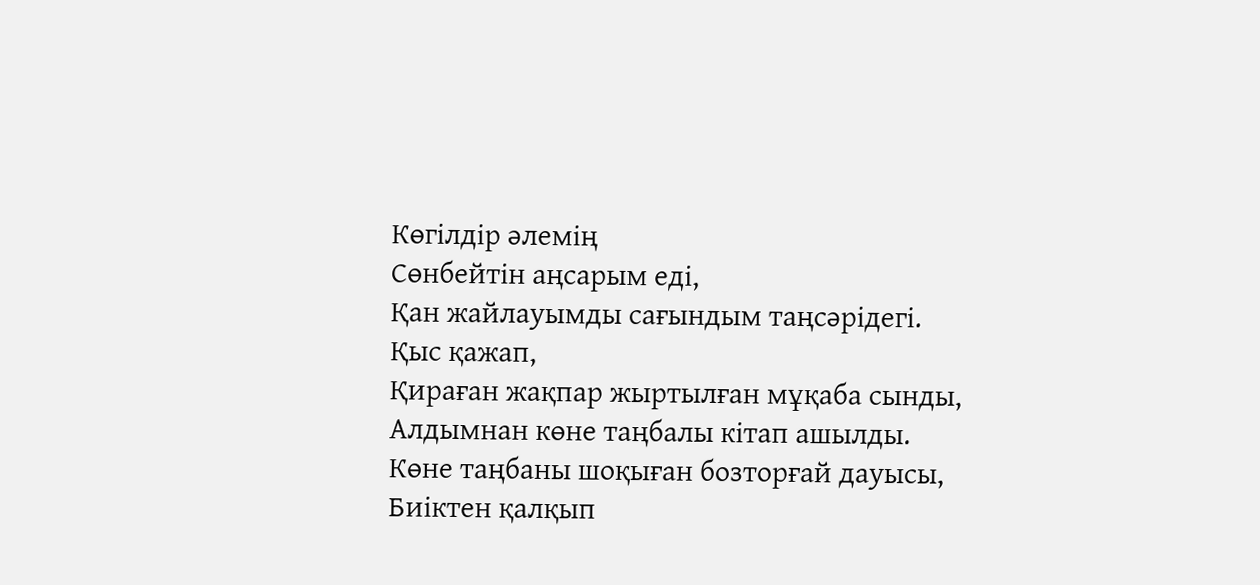Көгілдір әлемің
Сөнбейтін аңсарым еді,
Қан жайлауымды сағындым таңсәрідегі.
Қыс қажап,
Қираған жақпар жыртылған мұқаба сынды,
Алдымнан көне таңбалы кітап ашылды.
Көне таңбаны шоқыған бозторғай дауысы,
Биіктен қалқып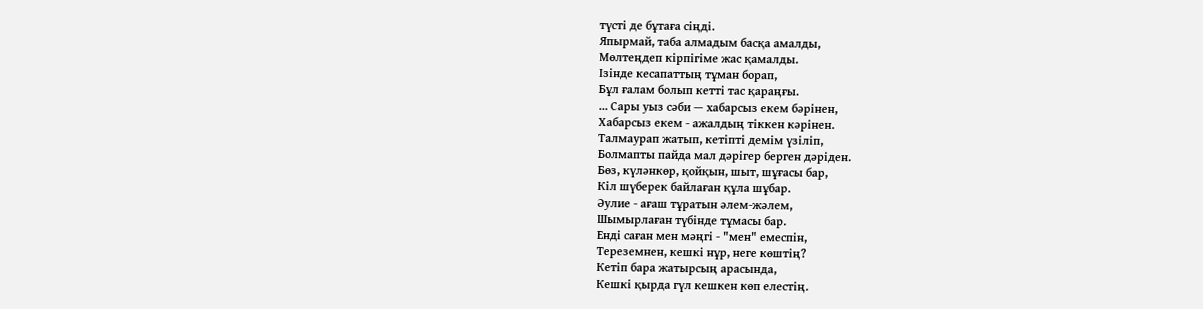түсті де бұтаға сіңді.
Япырмай, таба алмадым басқа амалды,
Мөлтеңдеп кірпігіме жас қамалды.
Ізінде кесапаттың тұман борап,
Бұл ғалам болып кетті тас қараңғы.
... Сары уыз сәби — хабарсыз екем бәрінен,
Хабарсыз екем - ажалдың тіккен кәрінен.
Талмаурап жатып, кетіпті демім үзіліп,
Болмапты пайда мал дәрігер берген дәріден.
Бөз, күләнкөр, қойқын, шыт, шұғасы бар,
Кіл шүберек байлаған құла шұбар.
Әулие - ағаш тұратын әлем-жәлем,
Шымырлаған түбінде тұмасы бар.
Енді саған мен мәңгі - "мен" емеспін,
Тереземнен, кешкі нұр, неге көштің?
Кетіп бара жатырсың арасында,
Кешкі қырда гүл кешкен көп елестің.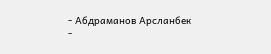- Абдраманов Арсланбек
-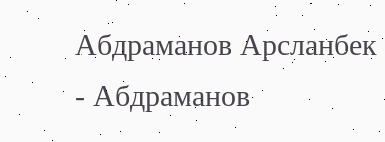Абдраманов Арсланбек
- Абдраманов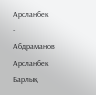Арсланбек
- Абдраманов Арсланбек
Барлық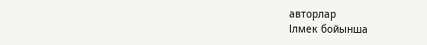авторлар
Ілмек бойынша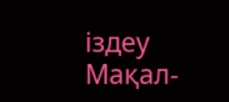іздеу
Мақал-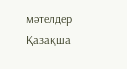мәтелдер
Қазақша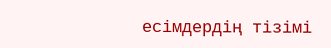есімдердің тізімі